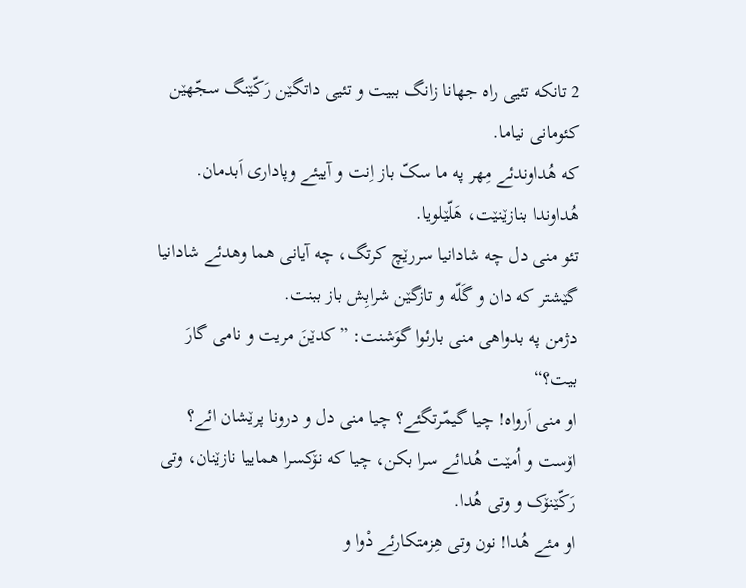2 تانکه تئیی راه جهانا زانگ ببیت و تئیی داتگێن رَکّێنگ سجّهێن کئومانی نیاما.
که هُداوندئے مِهر په ما سکّ باز اِنت و آییئے وپاداری اَبدمان. هُداوندا بنازێنێت، هَلّێلویا.
تئو منی دل چه شادانیا سررێچ کرتگ، چه آیانی هما وهدئے شادانیا گێشتر که دان و گَلّه و تازگێن شرابِش باز ببنت.
دژمن په بدواهی منی بارئوا گوَشنت: ”کدێنَ مریت و نامی گارَ بیت؟“
او منی اَرواه! چیا گیمّرتگئے؟ چیا منی دل و درونا پرێشان ائے؟ اۆست و اُمێت هُدائے سرا بکن، چیا که نۆکسرا هماییا نازێنان، وتی رَکّێنۆک و وتی هُدا.
او مئے هُدا! نون وتی هِزمتکارئے دْوا و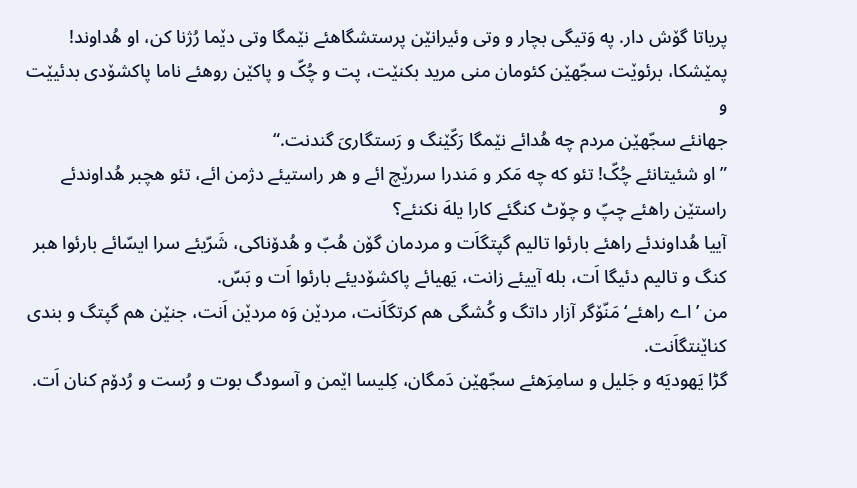پریاتا گۆش دار. په وَتیگی بچار و وتی وئیرانێن پرستشگاهئے نێمگا وتی دێما رُژنا کن، او هُداوند!
پمێشکا، برئوێت سجّهێن کئومان منی مرید بکنێت، پت و چُکّ و پاکێن روهئے ناما پاکشۆدی بدئیێت و
جهانئے سجّهێن مردم چه هُدائے نێمگا رَکّێنگ و رَستگاریَ گندنت.“
”او شئیتانئے چُکّ! تئو که چه مَکر و مَندرا سررێچ ائے و هر راستیئے دژمن ائے، تئو هچبر هُداوندئے راستێن راهئے چپّ و چۆٹ کنگئے کارا یلهَ نکنئے؟
آییا هُداوندئے راهئے بارئوا تالیم گپتگاَت و مردمان گۆن هُبّ و هُدۆناکی، شَرّیئے سرا ایسّائے بارئوا هبر کنگ و تالیم دئیگا اَت، بله آییئے زانت، یَهیائے پاکشۆدیئے بارئوا اَت و بَسّ.
من ’اے راهئے‘ مَنّۆگر آزار داتگ و کُشگی هم کرتگاَنت، مردێن وَه مردێن اَنت، جنێن هم گپتگ و بندی کناێنتگاَنت.
گڑا یَهودیَه و جَلیل و سامِرَهئے سجّهێن دَمگان، کِلیسا اێمن و آسودگ بوت و رُست و رُدۆم کنان اَت.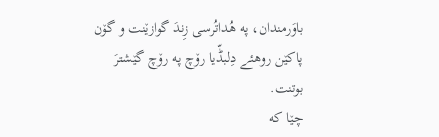باوَرمندان، په هُداتُرسی زِندَ گوازێنت و گۆن پاکێن روهئے دِلبڈّیا رۆچ په رۆچ گێشترَ بوتنت.
چێا که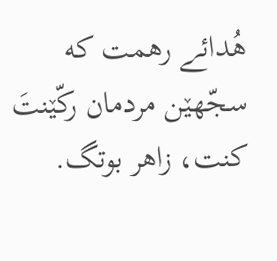هُدائے رهمت که سجّهێن مردمان رکّێنتَ کنت، زاهر بوتگ.